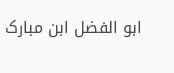ابو الفضل ابن مبارک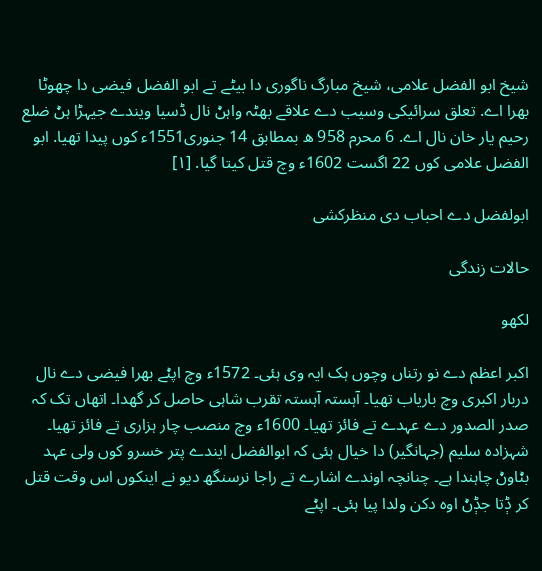شیخ ابو الفضل علامی، شیخ مبارگ ناگوری دا بیٹے تے ابو الفضل فیضی دا چھوٹا بھرا اے. تعلق سرائیکی وسیب دے علاقے بھٹہ واہݨ نال ڈسیا ویندے جیہڑا ہݨ ضلع رحیم یار خان نال اے. 6 محرم 958 ھ بمطابق 14 جنوری1551ء کوں پیدا تھیا. ابو الفضل علامی کوں 22 اگست 1602ء وچ قتل کیتا گیا. [١]

ابولفضل دے احباب دی منظرکشی

حالات زندگی

لکھو

اکبر اعظم دے نو رتناں وچوں ہک ایہ وی ہئی۔ 1572ء وچ اپݨے بھرا فیضی دے نال دربار اکبری وچ باریاب تھیا۔ آہستہ آہستہ تقرب شاہی حاصل کر گھدا۔ اتھاں تک کہ صدر الصدور دے عہدے تے فائز تھیا۔ 1600ء وچ منصب چار ہزاری تے فائز تھیا۔ شہزادہ سلیم (جہانگیر) دا خیال ہئی کہ ابوالفضل ایندے پتر خسرو کوں ولی عہد بݨاوݨ چاہندا ہے۔ چنانچہ اوندے اشارے تے راجا نرسنگھ دیو نے اینکوں اس وقت قتل کر ݙتا جݙݨ اوہ دکن ولدا پیا ہئی۔ اپݨے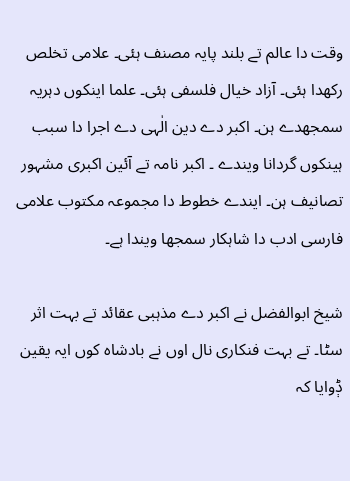وقت دا عالم تے بلند پایہ مصنف ہئی۔ علامی تخلص رکھدا ہئی۔ آزاد خیال فلسفی ہئی۔ علما اینکوں دہریہ سمجھدے ہن۔ اکبر دے دین الٰہی دے اجرا دا سبب ہینکوں گردانا ویندے ۔ اکبر نامہ تے آئین اکبری مشہور تصانیف ہن۔ ایندے خطوط دا مجموعہ مکتوب علامی فارسی ادب دا شاہکار سمجھا ویندا ہے۔

شیخ ابوالفضل نے اکبر دے مذہبی عقائد تے بہت اثر سٹا۔ تے بہت فنکاری نال اوں نے بادشاہ کوں ایہ یقین ݙوایا کہ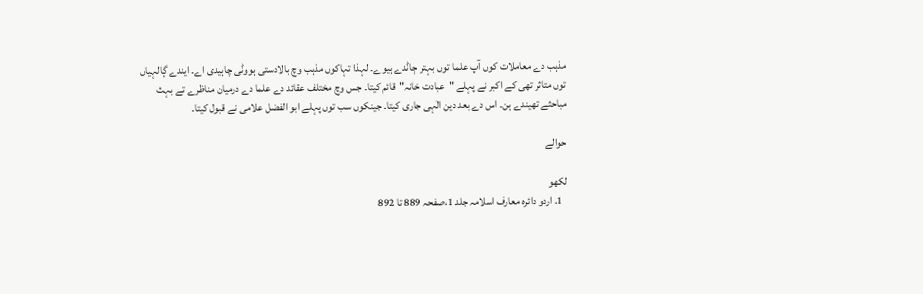مذہب دے معاملات کوں آپ علما توں بہتر ڄاݨدے ہیوے۔ لہذا تہاکوں مذہب وچ بالادستی ہووݨی چاہیدی اے۔ ایندے ڳالہیاں توں متاثر تھی کے اکبر نے پہلے "عبادت خانہ"قائم کیتا۔ جس وچ مختلف عقائد دے علما دے درمیان مناظرے تے بہث مباحثے تھیندے ہن۔ اس دے بعد دین الٰہی جاری کیتا۔ جینکوں سب توں پہلے ابو الفضل علامی نے قبول کیتا۔

حوالے

لکھو
  1. اردو دائرہ معارف اسلامہ جلد 1،صفحہ 889 تا 892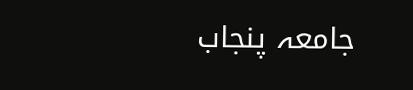جامعہ پنجاب